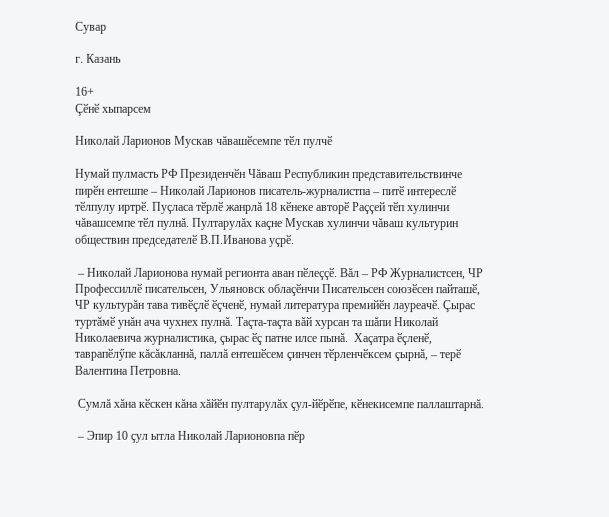Сувар

г. Казань

16+
Çӗнӗ хыпарсем

Николай Ларионов Мускав чăвашӗсемпе тӗл пулчӗ

Нумай пулмасть РФ Президенчӗн Чăваш Республикин представительствинче пирӗн ентешпе – Николай Ларионов писатель-журналистпа – питӗ интереслӗ тӗлпулу иртрӗ. Пуçласа тӗрлӗ жанрлă 18 кӗнеке авторӗ Раççей тӗп хулинчи чăвашсемпе тӗл пулнă. Пултарулăх каçне Мускав хулинчи чăваш культурин обществин председателӗ В.П.Иванова уçрӗ.

 – Николай Ларионова нумай регионта аван пӗлеççӗ. Вăл – РФ Журналистсен, ЧР Профессиллӗ писательсен, Ульяновск облаçӗнчи Писательсен союзӗсен пайташӗ, ЧР культурăн тава тивӗçлӗ ӗçченӗ, нумай литература премийӗн лауреачӗ. Çырас туртăмӗ унăн ача чухнех пулнă. Таçта-таçта вăй хурсан та шăпи Николай Николаевича журналистика, çырас ӗç патне илсе пынă.  Хаçатра ӗçленӗ, таврапӗлӳпе кăсăкланнă, паллă ентешӗсем çинчен тӗрленчӗксем çырнă, – терӗ Валентина Петровна.

 Сумлă хăна кӗскен кăна хăйӗн пултарулăх çул-йӗрӗпе, кӗнекисемпе паллаштарнă.

 – Эпир 10 çул ытла Николай Ларионовпа пӗр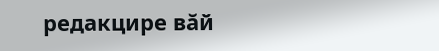редакцире вăй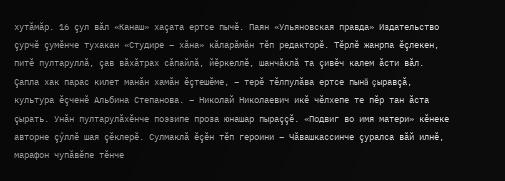хутăмăр. 16 çул вăл «Канаш» хаçата ертсе пычӗ. Паян «Ульяновская правда» Издательство çурчӗ çумӗнче тухакан «Студире – хăна» кăларăмăн тӗп редакторӗ. Тӗрлӗ жанрпа ӗçлекен, питӗ пултаруллă, çав вăхăтрах сăпайлă, йӗркеллӗ, шанчăклă та çивӗч калем ăсти вăл. Çапла хак парас килет манăн хамăн ӗçтешӗме, – терӗ тӗлпулăва ертсе пынă çыравçă, культура ӗçченӗ Альбина Степанова. – Николай Николаевич икӗ чӗлхепе те пӗр тан ăста çырать. Унăн пултарулăхӗнче поэзипе проза юнашар пыраççӗ. «Подвиг во имя матери» кӗнеке авторне çӳллӗ шая çӗклерӗ. Сулмаклă ӗçӗн тӗп героини – Чăвашкассинче çуралса вăй илнӗ, марафон чупăвӗпе тӗнче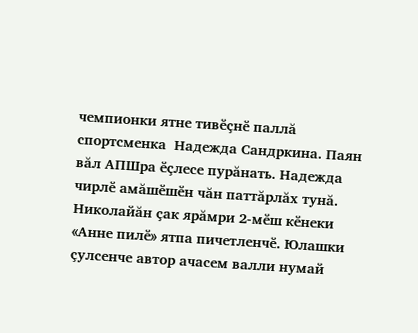чемпионки ятне тивӗçнӗ паллă спортсменка  Надежда Сандркина. Паян вăл АПШра ӗçлесе пурăнать. Надежда чирлӗ амăшӗшӗн чăн паттăрлăх тунă. Николайăн çак ярăмри 2-мӗш кӗнеки «Анне пилӗ» ятпа пичетленчӗ. Юлашки çулсенче автор ачасем валли нумай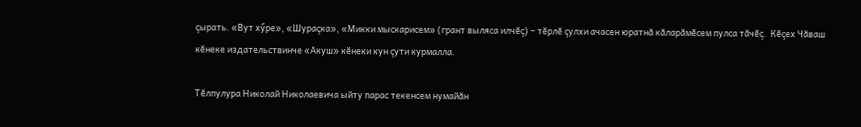çырать. «Вут хӳре», «Шураçка», «Микки мыскарисем» (грант выляса илчӗç) – тӗрлӗ çулхи ачасен юратнă кăларăмӗсем пулса тăчӗç.  Кӗçех Чăваш кӗнеке издательствинче «Акуш» кӗнеки кун çути курмалла.

Тӗлпулура Николай Николаевича ыйту парас текенсем нумайăн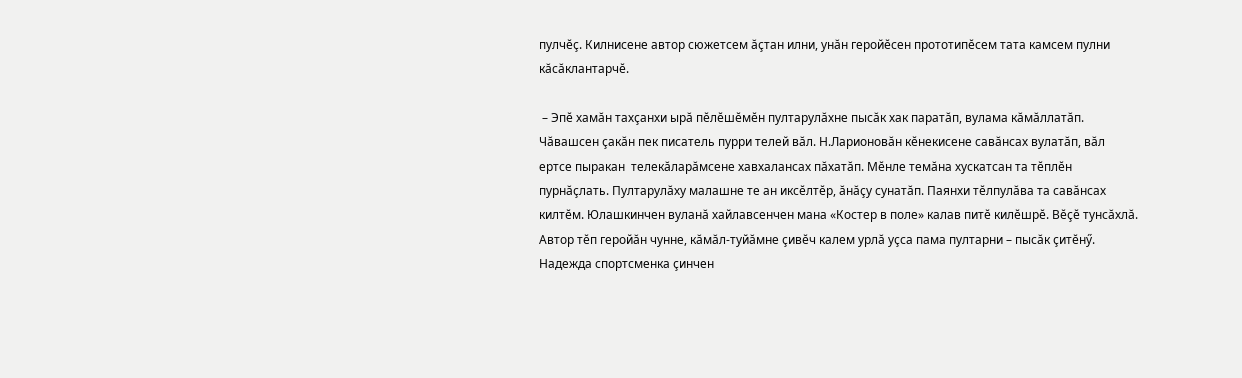пулчӗç. Килнисене автор сюжетсем ăçтан илни, унăн геройӗсен прототипӗсем тата камсем пулни кăсăклантарчӗ.

 – Эпӗ хамăн тахçанхи ырă пӗлӗшӗмӗн пултарулăхне пысăк хак паратăп, вулама кăмăллатăп. Чăвашсен çакăн пек писатель пурри телей вăл. Н.Ларионовăн кӗнекисене савăнсах вулатăп, вăл ертсе пыракан  телекăларăмсене хавхалансах пăхатăп. Мӗнле темăна хускатсан та тӗплӗн пурнăçлать. Пултарулăху малашне те ан иксӗлтӗр, ăнăçу сунатăп. Паянхи тӗлпулăва та савăнсах килтӗм. Юлашкинчен вуланă хайлавсенчен мана «Костер в поле» калав питӗ килӗшрӗ. Вӗçӗ тунсăхлă.  Автор тӗп геройăн чунне, кăмăл-туйăмне çивӗч калем урлă уçса пама пултарни – пысăк çитӗнӳ. Надежда спортсменка çинчен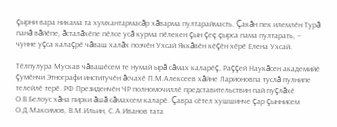çырни вара никама та хумхантармасăр хăварма пултараймасть. Çакăн пек илемлӗн Турă панă вăйӗпе, ăсталăхӗпе пӗлсе усă курма пӗлекен çын çеç çырса пама пултарать, – чунне уçса калаçрӗ чăваш халăх поэчӗн Ухсай Яккăвӗн кӗçӗн хӗрӗ Елена Ухсай.

Тӗлпулура Мускав чăвашӗсем те нумай ырă сăмах каларӗç. Раççей Наукăсен академийӗ çумӗнчи Этнографи институчӗн ăсчахӗ П.М.Алексеев хăйне Ларионовпа туслă пулнипе телейлӗ терӗ. РФ Президенчӗн ЧР полномочиллӗ представительствин пай пуçлăхӗ  О.В.Белоус хăна пирки ăшă сăмахсем каларӗ. Çавра сӗтел хушшинче çар çыннисем О.Д.Максимов, В.М.Ильин, С.А.Иванов тата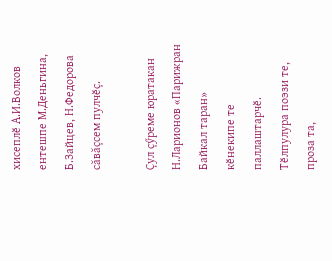хисеплӗ А.И.Волков ентешпе М.Деньгина, Б.Зайцев, Н.Федорова сăвăçсем пулчӗç.

Çул çӳреме юратакан Н.Ларионов «Парижран Байкал таран» кӗнекипе те паллаштарчӗ. Тӗлпулура поэзи те, проза та,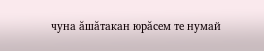чуна ăшăтакан юрăсем те нумай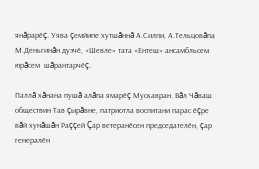янăрарӗç. Уява çемйипе хутшăннă А.Силпи, А.Тельцовăпа М.Деньгинăн дуэчӗ, «Шевле» тата «Ентеш» ансамбльсем юрăсем  шăрантарчӗç.

Паллă хăнана пушă алăпа ямарӗç Мускавран. Вăл Чăваш обществин Тав çырăвне, патриотла воспитани парас ӗçре вăй хунăшăн Раççей Çар ветеранӗсен председателӗн, çар генералӗн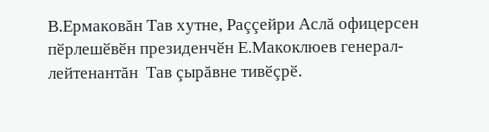В.Ермаковăн Тав хутне, Раççейри Аслă офицерсен пӗрлешӗвӗн президенчӗн Е.Макоклюев генерал-лейтенантăн  Тав çырăвне тивӗçрӗ.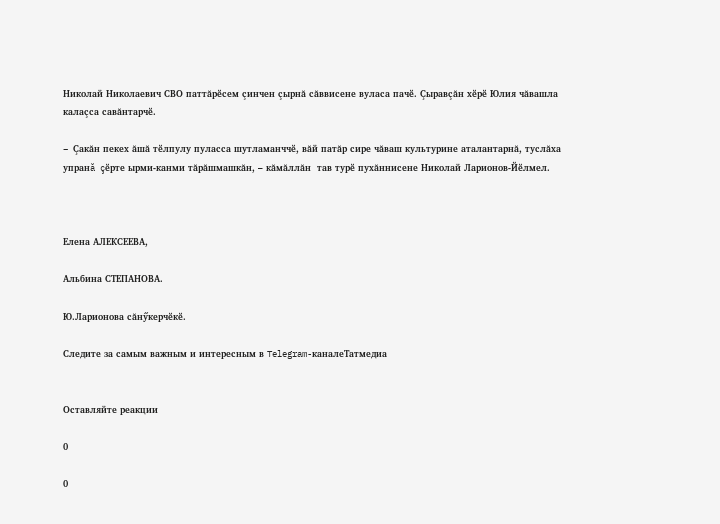Николай Николаевич СВО паттăрӗсем çинчен çырнă сăввисене вуласа пачӗ. Çыравçăн хӗрӗ Юлия чăвашла калаçса савăнтарчӗ.

– Çакăн пекех ăшă тӗлпулу пуласса шутламанччӗ, вăй патăр сире чăваш культурине аталантарнă, туслăха упранă çӗрте ырми-канми тăрăшмашкăн, – кăмăллăн  тав турӗ пухăннисене Николай Ларионов-Йӗлмел.



Елена АЛЕКСЕЕВА,

Альбина СТЕПАНОВА.

Ю.Ларионова сăнӳкерчӗкӗ.

Следите за самым важным и интересным в Telegram-каналеТатмедиа


Оставляйте реакции

0

0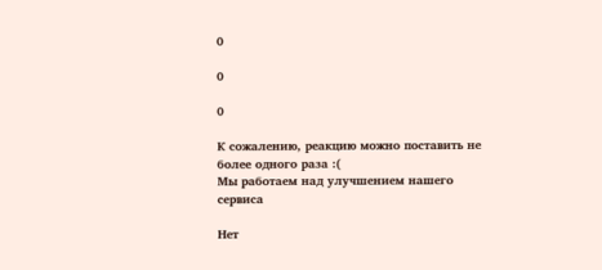0

0

0

К сожалению, реакцию можно поставить не более одного раза :(
Мы работаем над улучшением нашего сервиса

Нет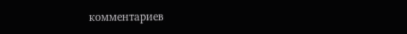комментариев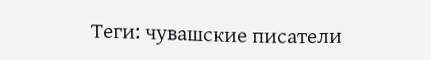Теги: чувашские писатели